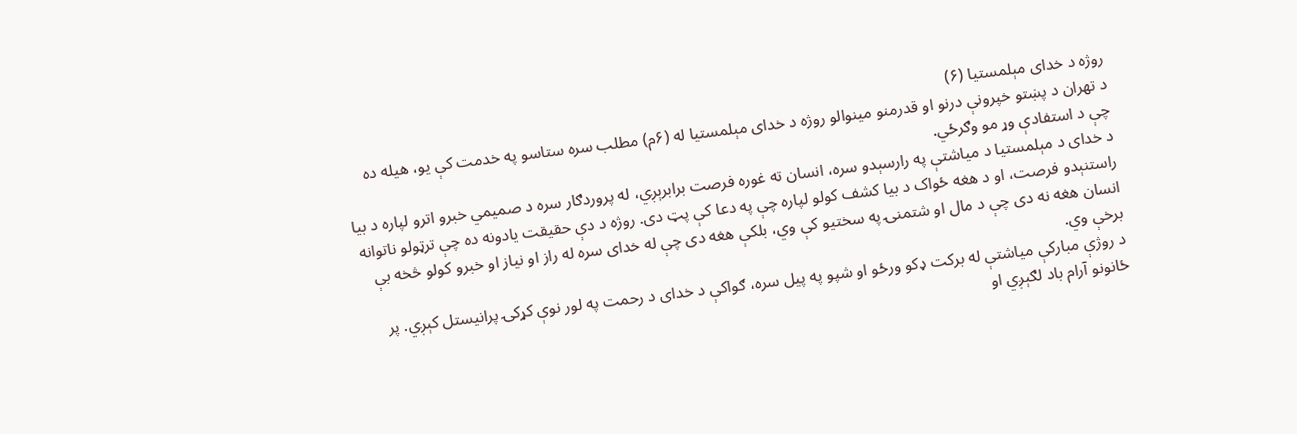روژه د خدای مېلمستیا (۶)
د تهران د پښتو خپرونې درنو او قدرمنو مینوالو روژه د خدای مېلمستیا له (۶م) مطلب سره ستاسو په خدمت کې یو، هیله ده چې د استفادې وړ مو وګرځي.
د خدای د مېلمستیا د میاشتې په رارسېدو سره، انسان ته غوره فرصت برابرېږي، له پروردګار سره د صمیمي خبرو اترو لپاره د بیا راستنېدو فرصت، او د هغه ځواک د بیا کشف کولو لپاره چې په دعا کې پټ دی. روژه د دې حقیقت یادونه ده چې ترټولو ناتوانه انسان هغه نه دی چې د مال او شتمنۍ په سختیو کې وي، بلکې هغه دی چې له خدای سره له راز او نیاز او خبرو کولو څخه بې برخې وي.
د روژې مبارکې میاشتې له برکت ډکو ورځو او شپو په پیل سره، ګواکې د خدای د رحمت په لور نوې کړکۍ پرانیستل کېږي. پر ځانونو آرام باد لګېږي او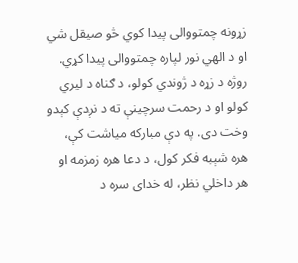زړونه چمتووالی پیدا کوي څو صیقل شي او د الهي نور لپاره چمتووالی پیدا کړي. روژه د زړه د ژوندي کولو، د ګناه د لیري کولو او د رحمت سرچینې ته د نږدې کېدو وخت دی. په دې مبارکه میاشت کې، هره شېبه فکر کول، د دعا هره زمزمه او هر داخلي نظر، له خدای سره د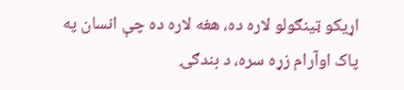اړیکو ټینګولو لاره ده، هغه لاره ده چې انسان په پاک اوآرام زړه سره، د بندګۍ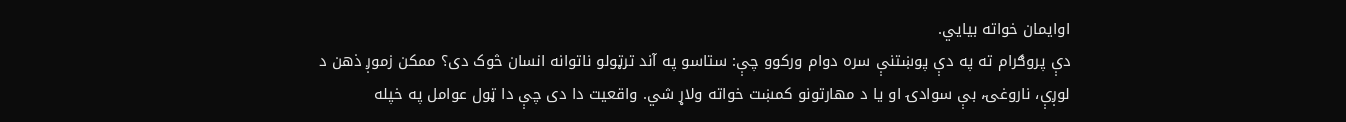اوایمان خواته بیايي.
دې پروګرام ته په دې پوښتنې سره دوام ورکوو چې: ستاسو په آند ترټولو ناتوانه انسان څوک دی؟ ممکن زموږ ذهن د لوږې، ناروغۍ، بې سوادۍ او یا د مهارتونو کمښت خواته ولاړ شي. واقعیت دا دی چې دا ټول عوامل په خپله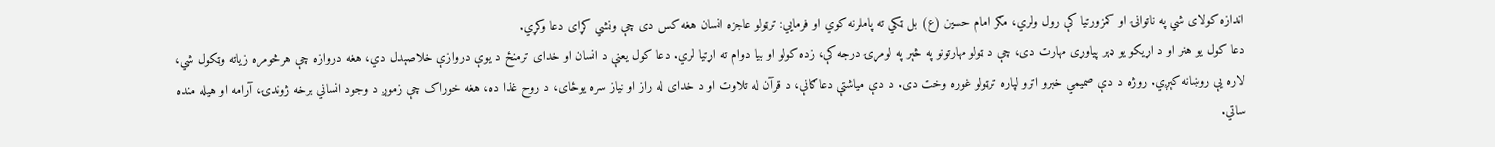اندازه کولای شي په ناتوانۍ او کمزورتیا کې رول ولري، مګر امام حسین (ع) بل ټکي ته پاملرنه کوي او فرمايي: ترټولو عاجزه انسان هغه کس دی چې ونشي کړای دعا وکړي.
دعا کول یو هنر او د اړیکو یو ډېر پیاوړی مهارت دی، چې د ټولو مهارتونو په څېر په لومړۍ درجه کې، زده کولو او بیا دوام ته اړتیا لري. دعا کول یعنې د انسان او خدای ترمنځ د یوې دروازې خلاصېدل دي، هغه دروازه چې هرڅومره زیاته وټکول شي، لاره یې روښانه کېږي. روژه د دې صمیمي خبرو اترو لپاره ترټولو غوره وخت دی. د دې میاشتې دعاګانې، د قرآن له تلاوت او د خدای له راز او نیاز سره یوځای، د روح غذا ده، هغه خوراک چې زموږ د وجود انساني برخه ژوندۍ، آرامه او هیله منده ساتي.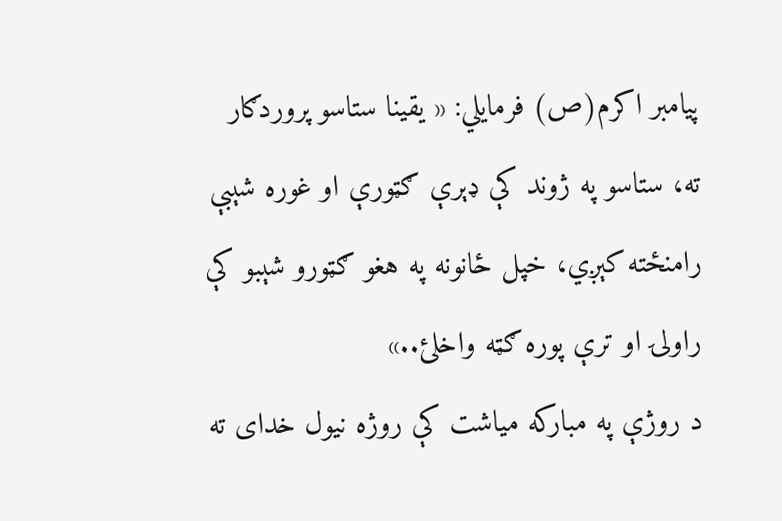پیامبر اکرم(ص) فرمايلي: « یقینا ستاسو پروردګار ته، ستاسو په ژوند کې ډېرې ګټورې او غوره شېبې رامنځته کېږي، خپل ځانونه په هغو ګټورو شېبو کې راولۍ او ترې پوره ګټه واخلئ..»
د روژې په مبارکه میاشت کې روژه نیول خدای ته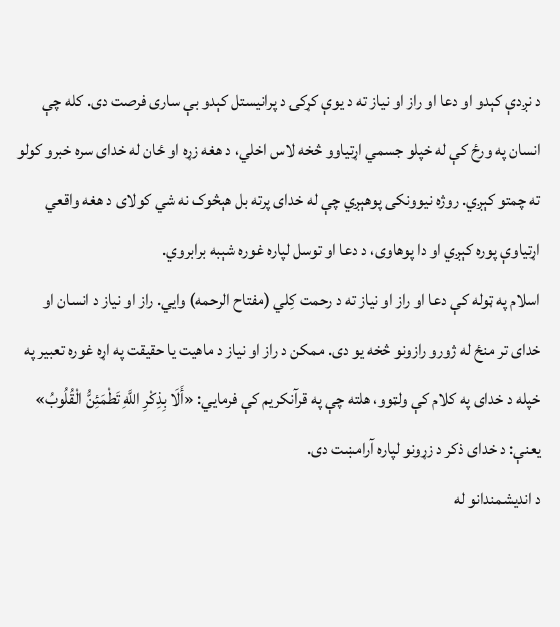د نږدې کېدو او دعا او راز او نیاز ته د یوې کړکۍ د پرانیستل کېدو بې ساری فرصت دی. کله چې انسان په ورځ کې له خپلو جسمي اړتیاوو څخه لاس اخلي، د هغه زړه او ځان له خدای سره خبرو کولو ته چمتو کېږي. روژه نیوونکی پوهېږي چې له خدای پرته بل هېڅوک نه شي کولای د هغه واقعي اړتیاوې پوره کېږي او دا پوهاوی، د دعا او توسل لپاره غوره شېبه برابروي.
اسلام په ټوله کې دعا او راز او نیاز ته د رحمت کِلي (مفتاح الرحمه) وايي. راز او نیاز د انسان او خدای تر منځ له ژورو رازونو څخه یو دی. ممکن د راز او نیاز د ماهیت یا حقیقت په اړه غوره تعبیر په خپله د خدای په کلام کې ولټوو، هلته چې په قرآنکریم کې فرمایي: «أَلَا بِذِكْرِ اللَّهِ تَطْمَئِنُّ الْقُلُوبُ» یعنې: د خدای ذکر د زړونو لپاره آرامښت دی.
د اندیشمندانو له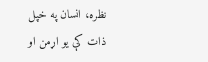نظره، انسان په خپل ذات کې یو اړمن او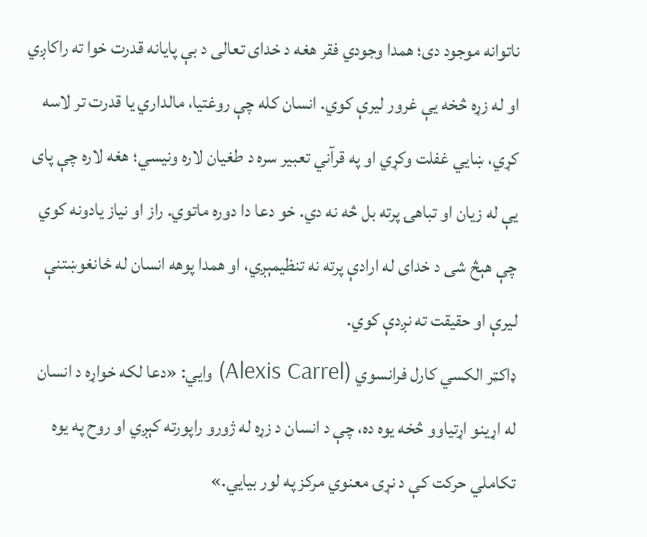ناتوانه موجود دی؛ همدا وجودي فقر هغه د خدای تعالی د بې پایانه قدرت خوا ته راکاږي او له زړه څخه یې غرور لیرې کوي. انسان کله چې روغتیا، مالداري یا قدرت تر لاسه کړي، ښايي غفلت وکړي او په قرآني تعبیر سره د طغیان لاره ونیسي؛ هغه لاره چې پای یې له زیان او تباهۍ پرته بل څه نه دي. خو دعا دا دوره ماتوي. راز او نیاز یادونه کوي چې هېڅ شی د خدای له ارادې پرته نه تنظیمېږي، او همدا پوهه انسان له ځانغوښتنې لیرې او حقیقت ته نږدې کوي.
ډاکټر الکسي کارل فرانسوي (Alexis Carrel) وایي: «دعا لکه خواړه د انسان له اړینو اړتیاوو څخه یوه ده، چې د انسان د زړه له ژورو راپورته کېږي او روح په یوه تکاملي حرکت کې د نړۍ معنوي مرکز په لور بیايي.»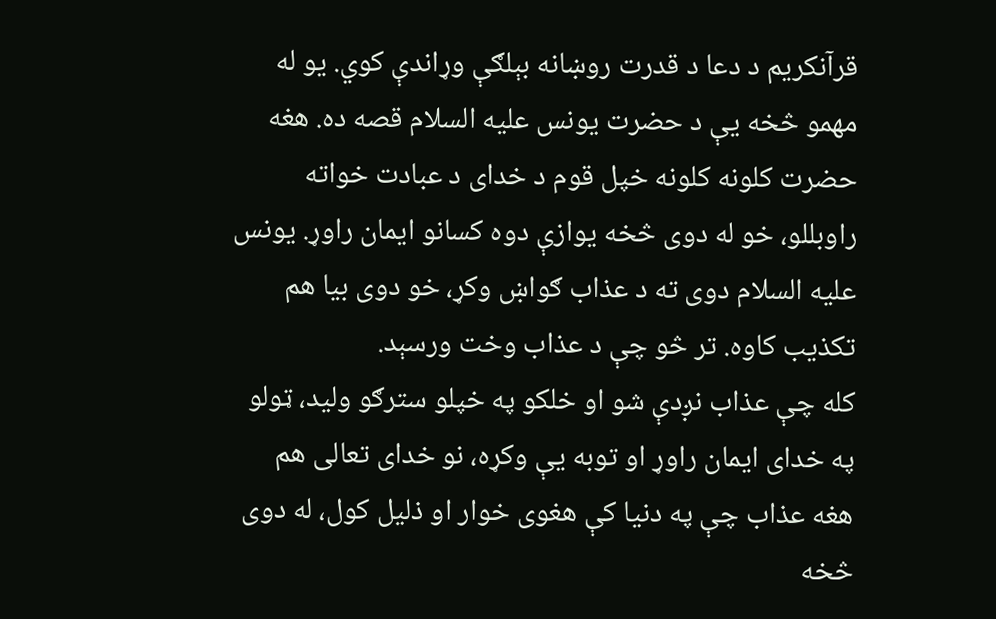قرآنکریم د دعا د قدرت روښانه بېلګې وړاندې کوي. یو له مهمو څخه یې د حضرت یونس علیه السلام قصه ده. هغه حضرت کلونه کلونه خپل قوم د خدای د عبادت خواته راوبللو، خو له دوی څخه یوازې دوه کسانو ایمان راوړ. یونس علیه السلام دوی ته د عذاب ګواښ وکړ، خو دوی بیا هم تکذیب کاوه. تر څو چې د عذاب وخت ورسېد.
کله چې عذاب نږدې شو او خلکو په خپلو سترګو ولید، ټولو په خدای ایمان راوړ او توبه یې وکړه، نو خدای تعالی هم هغه عذاب چې په دنیا کې هغوی خوار او ذلیل کول، له دوی څخه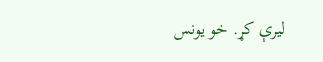لیرې کړ. خو یونس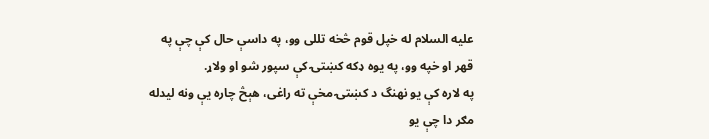علیه السلام له خپل قوم څخه تللی وو، په داسې حال کې چې په قهر او خپه وو، په یوه ډکه کښتۍ کې سپور شو او ولاړ.
په لاره کې یو نهنگ د کښتۍ مخې ته راغی، هېڅ چاره یې ونه لیدله مګر دا چې یو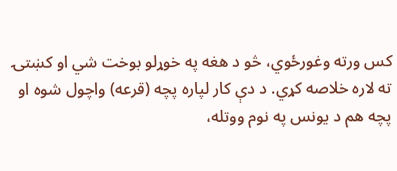کس ورته وغورځوي، څو د هغه په خوړلو بوخت شي او کښتۍ ته لاره خلاصه کړي. د دې کار لپاره پچه (قرعه) واچول شوه او پچه هم د یونس په نوم ووتله،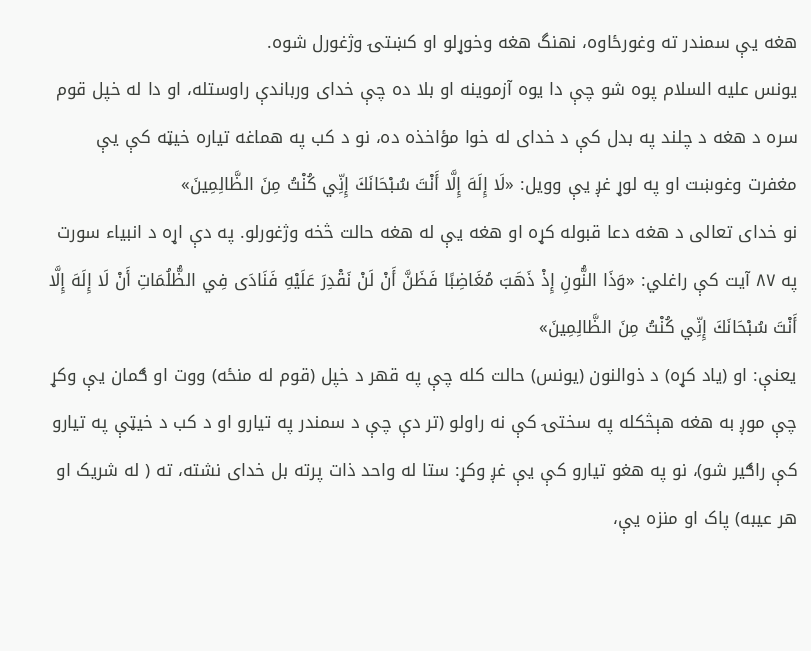هغه یې سمندر ته وغورځاوه، نهنگ هغه وخوړلو او کښتۍ وژغورل شوه.
یونس علیه السلام پوه شو چې دا یوه آزموینه او بلا ده چې خدای ورباندې راوستله، او دا له خپل قوم سره د هغه د چلند په بدل کې د خدای له خوا مؤاخذه ده، نو د کب په هماغه تیاره خیټه کې یې مغفرت وغوښت او په لوړ غږ یې وویل: «لَا إِلَهَ إِلَّا أَنْتَ سُبْحَانَكَ إِنِّي كُنْتُ مِنَ الظَّالِمِينَ»
نو خدای تعالی د هغه دعا قبوله کړه او هغه یې له هغه حالت څخه وژغورلو. په دې اړه د انبیاء سورت په ۸۷ آیت کې راغلي: «وَذَا النُّونِ إِذْ ذَهَبَ مُغَاضِبًا فَظَنَّ أَنْ لَنْ نَقْدِرَ عَلَيْهِ فَنَادَى فِي الظُّلُمَاتِ أَنْ لَا إِلَهَ إِلَّا أَنْتَ سُبْحَانَكَ إِنِّي كُنْتُ مِنَ الظَّالِمِينَ»
یعنې: او (یاد کړه) د ذوالنون (یونس) حالت کله چې په قهر د خپل (قوم له منځه) ووت او ګمان یې وکړ چې موږ به هغه هېڅکله په سختۍ کې نه راولو (تر دې چې د سمندر په تیارو او د کب د خیټې په تیارو کې راګیر شو)، نو په هغو تیارو کې یې غږ وکړ: ستا له واحد ذات پرته بل خدای نشته، ته ( له شریک او هر عیبه) پاک او منزه یې،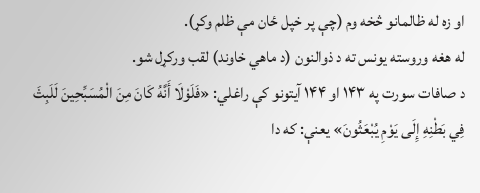او زه له ظالمانو څخه وم (چې پر خپل ځان مې ظلم وکړ).
له هغه وروسته یونس ته د ذوالنون (د ماهي خاوند) لقب ورکړل شو.
د صافات سورت په ۱۴۳ او ۱۴۴ آیتونو کې راغلي: «فَلَوْلَا أَنَّهُ كَانَ مِنَ الْمُسَبِّحِينَ لَلَبِثَ فِي بَطْنِهِ إِلَى يَوْمِ يُبْعَثُونَ» یعنې: که دا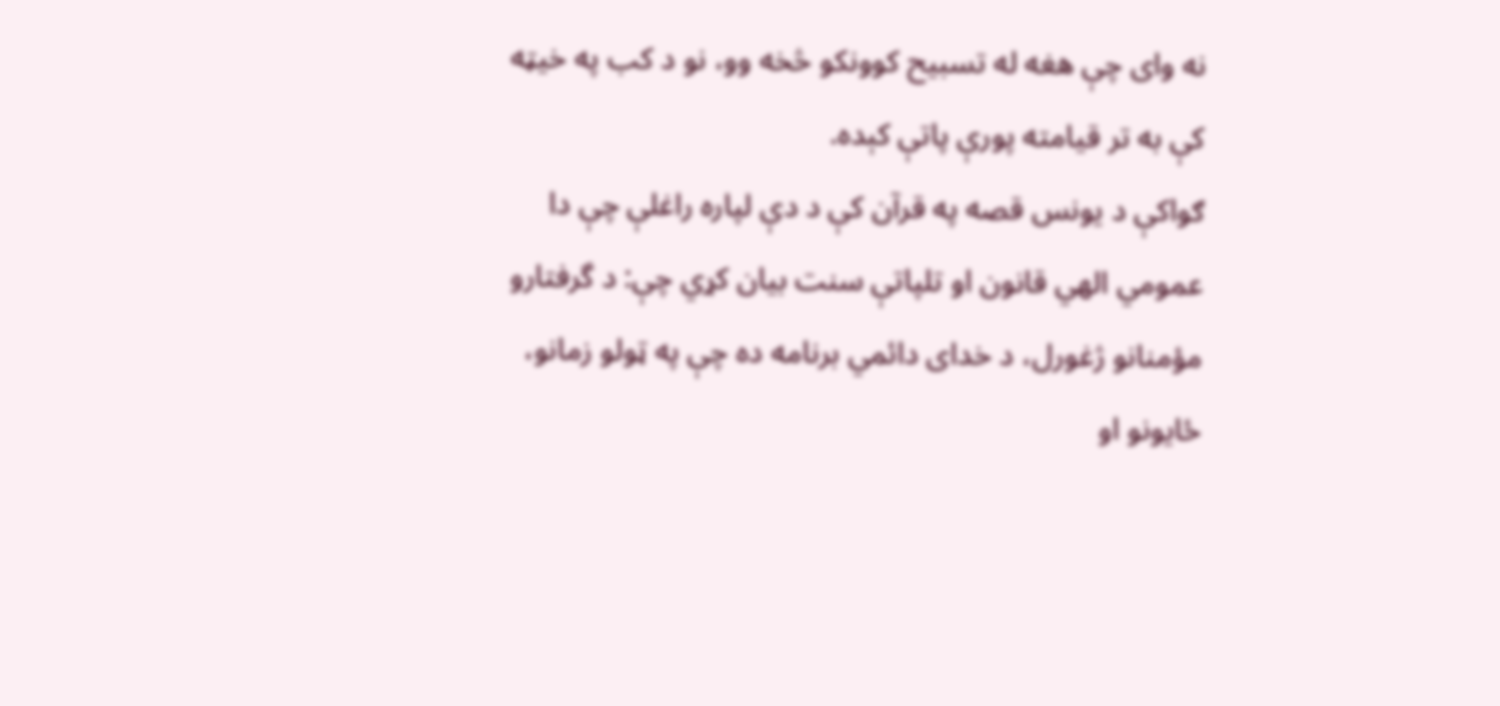نه وای چې هغه له تسبیح کوونکو څخه وو، نو د کب په خیټه کې به تر قیامته پورې پاتې کېده.
ګواکې د یونس قصه په قرآن کې د دې لپاره راغلې چې دا عمومي الهي قانون او تلپاتې سنت بیان کړي چې: د گرفتارو مؤمنانو ژغورل، د خدای دائمي برنامه ده چې په ټولو زمانو، ځایونو او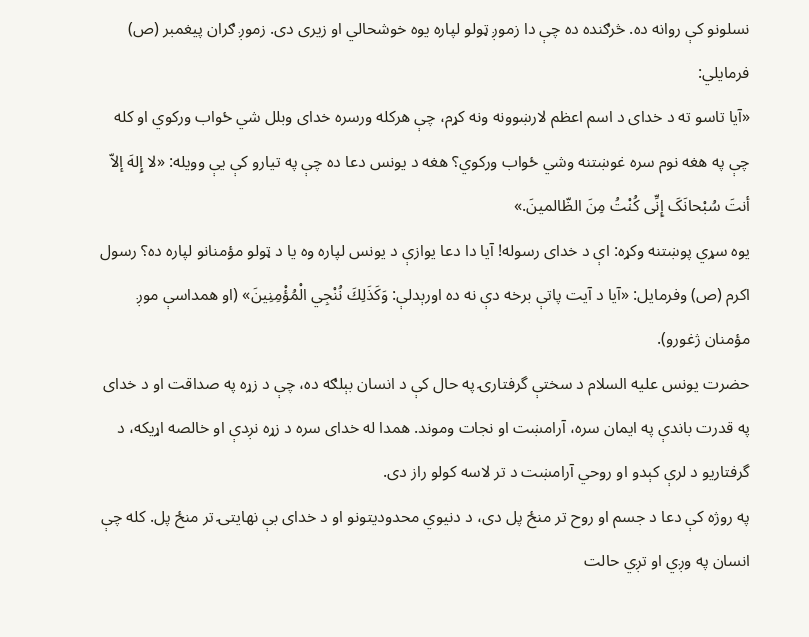نسلونو کې روانه ده. څرګنده ده چې دا زموږ ټولو لپاره یوه خوشحالي او زیری دی. زموږ ګران پیغمبر (ص) فرمایلي:
«آیا تاسو ته د خدای د اسم اعظم لارښوونه ونه کړم، چې هرکله ورسره خدای وبلل شي ځواب ورکوي او کله چې په هغه نوم سره غوښتنه وشي ځواب ورکوي؟ هغه د یونس دعا ده چې په تیارو کې یې وویله: «لا إِلهَ إلاّ أنتَ سُبْحانَکَ إِنِّى کُنْتُ مِنَ الظّالمینَ.»
یوه سړي پوښتنه وکړه: اې د خدای رسوله! آیا دا دعا یوازې د یونس لپاره وه یا د ټولو مؤمنانو لپاره ده؟ رسول اکرم (ص) وفرمایل: «آیا د آیت پاتې برخه دې نه ده اورېدلې: وَکَذَلِكَ نُنْجِي الْمُؤْمِنِينَ» (او همداسې موږ مؤمنان ژغورو).
حضرت یونس علیه السلام د سختې گرفتارۍ په حال کې د انسان بېلګه ده، چې د زړه په صداقت او د خدای په قدرت باندې په ایمان سره، آرامښت او نجات وموند. همدا له خدای سره د زړه نږدې او خالصه اړیکه، د گرفتاریو د لرې کېدو او روحي آرامښت د تر لاسه کولو راز دی.
په روژه کې دعا د جسم او روح تر منځ پل دی، د دنیوي محدودیتونو او د خدای بې نهایتۍ تر منځ پل. کله چې انسان په وږي او تږي حالت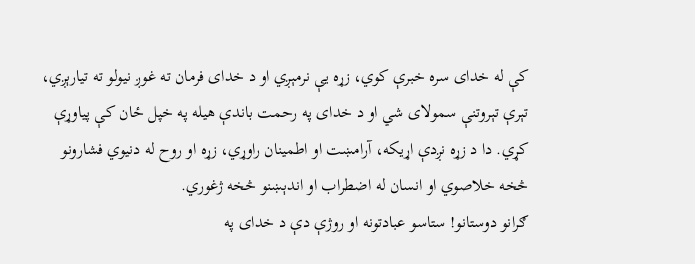کې له خدای سره خبرې کوي، زړه یې نرمېږي او د خدای فرمان ته غوږ نیولو ته تیارېږي، تېرې تېروتنې سمولای شي او د خدای په رحمت باندې هیله په خپل ځان کې پیاوړې کړي. دا د زړه نږدې اړیکه، آرامښت او اطمینان راوړي، زړه او روح له دنیوي فشارونو څخه خلاصوي او انسان له اضطراب او اندېښنو څخه ژغوري.
ګرانو دوستانو! ستاسو عبادتونه او روژې دې د خدای په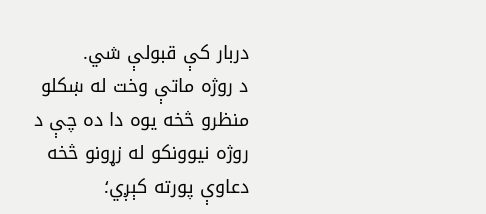دربار کې قبولې شي.
د روژه ماتې وخت له ښکلو منظرو څخه یوه دا ده چې د روژه نیوونکو له زړونو څخه دعاوې پورته کېږي؛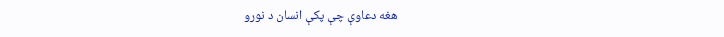هغه دعاوې چې پکې انسان د نورو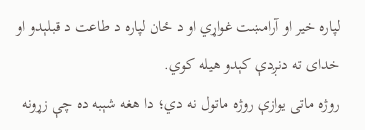لپاره خیر او آرامښت غواړي او د ځان لپاره د طاعت د قبلېدو او خدای ته دنږدې کېدو هیله کوي.
روژه ماتی یوازې روژه ماتول نه دي؛ دا هغه شېبه ده چې زړونه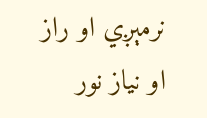نرمېږي او راز او نیاز نور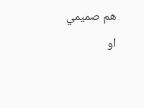هم صمیمي او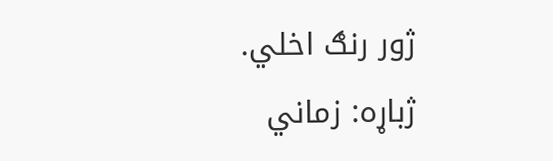ژور رنګ اخلي.
ژباړه: زماني